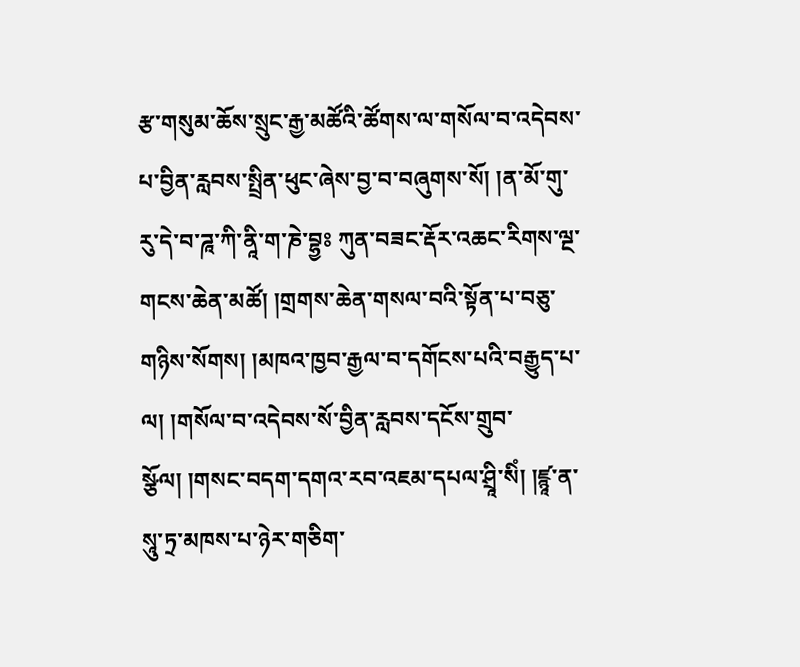རྩ་གསུམ་ཆོས་སྲུང་རྒྱ་མཚོའི་ཚོགས་ལ་གསོལ་བ་འདེབས་པ་བྱིན་རླབས་སྤྲིན་ཕུང་ཞེས་བྱ་བ་བཞུགས་སོ། །ན་མོ་གུ་རུ་དེ་བ་ཌཱ་ཀི་ནཱི་ག་ཎེ་བྷྱཿ ཀུན་བཟང་རྡོར་འཆང་རིགས་ལྔ་གངས་ཆེན་མཚོ། །གྲགས་ཆེན་གསལ་བའི་སྟོན་པ་བཅུ་གཉིས་སོགས། །མཁའ་ཁྱབ་རྒྱལ་བ་དགོངས་པའི་བརྒྱུད་པ་ལ། །གསོལ་བ་འདེབས་སོ་བྱིན་རླབས་དངོས་གྲུབ་སྩོལ། །གསང་བདག་དགའ་རབ་འཇམ་དཔལ་ཤྲཱི་སིཾ། །ཛྙཱ་ན་སཱུ་ཏྲ་མཁས་པ་ཉེར་གཅིག་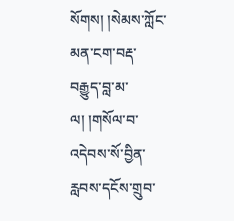སོགས། །སེམས་ཀློང་མན་ངག་བརྡ་བརྒྱུད་བླ་མ་ལ། །གསོལ་བ་འདེབས་སོ་བྱིན་རླབས་དངོས་གྲུབ་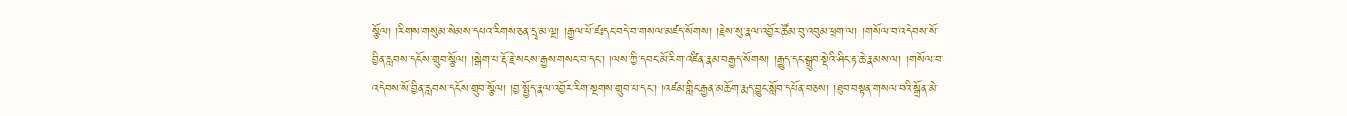སྩོལ། །རིགས་གསུམ་སེམས་དཔའ་རིགས་ཅན་དྲྭ་མ་ལྔ། །རྒྱལ་པོ་ཛཿདང་བདེ་བ་གསལ་མཛད་སོགས། །རྗེས་སུ་རྣལ་འབྱོར་ཚོམ་བུ་འབུམ་ཕྲག་ལ། །གསོལ་བ་འདེབས་སོ་བྱིན་རླབས་དངོས་གྲུབ་སྩོལ། །སྒེག་པ་རྡོ་རྗེ་སངས་རྒྱས་གསང་བ་དང་། །ལས་ཀྱི་དབང་མོ་རིག་འཛིན་རྣམ་བརྒྱད་སོགས། །རྒྱུད་དང་སྒྲུབ་སྡེའི་ཤིང་རྟ་ཆེ་རྣམས་ལ། །གསོལ་བ་འདེབས་སོ་བྱིན་རླབས་དངོས་གྲུབ་སྩོལ། །བྱ་སྤྱོད་རྣལ་འབྱོར་རིག་སྔགས་གྲུབ་པ་དང་། །འཛམ་གླིང་རྒྱན་མཆོག་རྨད་བྱུང་སློབ་དཔོན་བཅས། །ཐུབ་བསྟན་གསལ་བའི་སྒྲོན་མེ་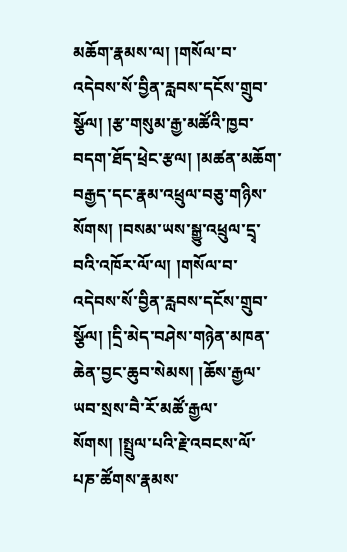མཆོག་རྣམས་ལ། །གསོལ་བ་འདེབས་སོ་བྱིན་རླབས་དངོས་གྲུབ་སྩོལ། །རྩ་གསུམ་རྒྱ་མཚོའི་ཁྱབ་བདག་ཐོད་ཕྲེང་རྩལ། །མཚན་མཆོག་བརྒྱད་དང་རྣམ་འཕྲུལ་བཅུ་གཉིས་སོགས། །བསམ་ཡས་སྒྱུ་འཕྲུལ་དྲྭ་བའི་འཁོར་ལོ་ལ། །གསོལ་བ་འདེབས་སོ་བྱིན་རླབས་དངོས་གྲུབ་སྩོལ། །དྲི་མེད་བཤེས་གཉེན་མཁན་ཆེན་བྱང་ཆུབ་སེམས། །ཆོས་རྒྱལ་ཡབ་སྲས་བཻ་རོ་མཚོ་རྒྱལ་སོགས། །སྤྲུལ་པའི་རྗེ་འབངས་ལོ་པཎ་ཚོགས་རྣམས་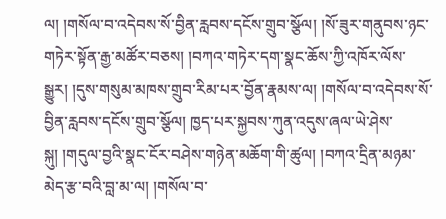ལ། །གསོལ་བ་འདེབས་སོ་བྱིན་རླབས་དངོས་གྲུབ་སྩོལ། །སོ་ཟུར་གནུབས་ཉང་གཏེར་སྟོན་རྒྱ་མཚོར་བཅས། །བཀའ་གཏེར་དག་སྣང་ཆོས་ཀྱི་འཁོར་ལོས་སྒྱུར། །དུས་གསུམ་མཁས་གྲུབ་རིམ་པར་བྱོན་རྣམས་ལ། །གསོལ་བ་འདེབས་སོ་བྱིན་རླབས་དངོས་གྲུབ་སྩོལ། ཁྱད་པར་སྐྱབས་ཀུན་འདུས་ཞལ་ཡེ་ཤེས་སྐུ། །གདུལ་བྱའི་སྣང་ངོར་བཤེས་གཉེན་མཆོག་གི་ཚུལ། །བཀའ་དྲིན་མཉམ་མེད་རྩ་བའི་བླ་མ་ལ། །གསོལ་བ་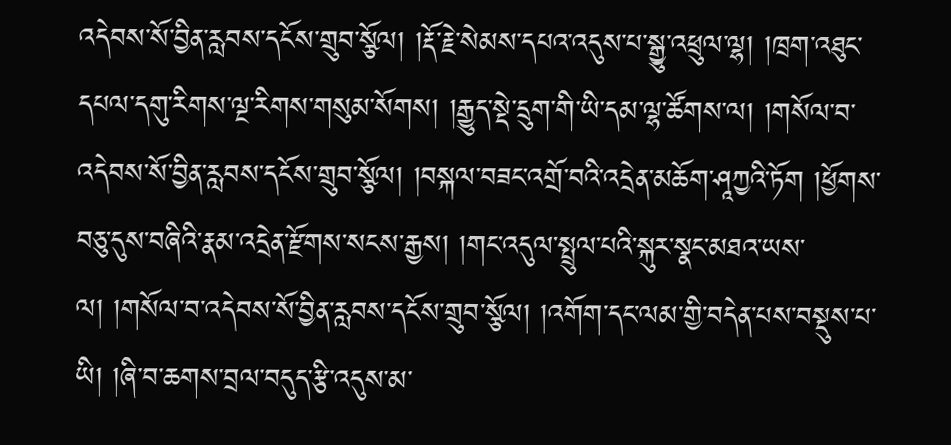འདེབས་སོ་བྱིན་རླབས་དངོས་གྲུབ་སྩོལ། །རྡོ་རྗེ་སེམས་དཔའ་འདུས་པ་སྒྱུ་འཕྲུལ་ལྷ། །ཁྲག་འཐུང་དཔལ་དགུ་རིགས་ལྔ་རིགས་གསུམ་སོགས། །རྒྱུད་སྡེ་དྲུག་གི་ཡི་དམ་ལྷ་ཚོགས་ལ། །གསོལ་བ་འདེབས་སོ་བྱིན་རླབས་དངོས་གྲུབ་སྩོལ། །བསྐལ་བཟང་འགྲོ་བའི་འདྲེན་མཆོག་ཤཱཀྱའི་ཏོག །ཕྱོགས་བཅུ་དུས་བཞིའི་རྣམ་འདྲེན་རྫོགས་སངས་རྒྱས། །གང་འདུལ་སྤྲུལ་པའི་སྐུར་སྣང་མཐའ་ཡས་ལ། །གསོལ་བ་འདེབས་སོ་བྱིན་རླབས་དངོས་གྲུབ་སྩོལ། །འགོག་དང་ལམ་གྱི་བདེན་པས་བསྡུས་པ་ཡི། །ཞི་བ་ཆགས་བྲལ་བདུད་རྩི་འདུས་མ་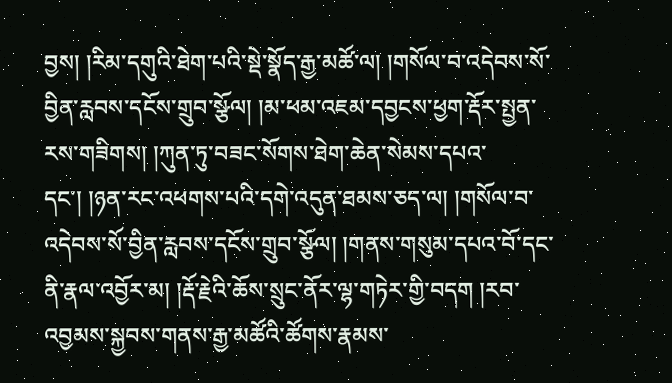བྱས། །རིམ་དགུའི་ཐེག་པའི་སྡེ་སྣོད་རྒྱ་མཚོ་ལ། །གསོལ་བ་འདེབས་སོ་བྱིན་རླབས་དངོས་གྲུབ་སྩོལ། །མ་ཕམ་འཇམ་དབྱངས་ཕྱག་རྡོར་སྤྱན་རས་གཟིགས། །ཀུན་ཏུ་བཟང་སོགས་ཐེག་ཆེན་སེམས་དཔའ་དང་། །ཉན་རང་འཕགས་པའི་དགེ་འདུན་ཐམས་ཅད་ལ། །གསོལ་བ་འདེབས་སོ་བྱིན་རླབས་དངོས་གྲུབ་སྩོལ། །གནས་གསུམ་དཔའ་བོ་དང་ནི་རྣལ་འབྱོར་མ། །རྡོ་རྗེའི་ཆོས་སྲུང་ནོར་ལྷ་གཏེར་གྱི་བདག །རབ་འབྱམས་སྐྱབས་གནས་རྒྱ་མཚོའི་ཚོགས་རྣམས་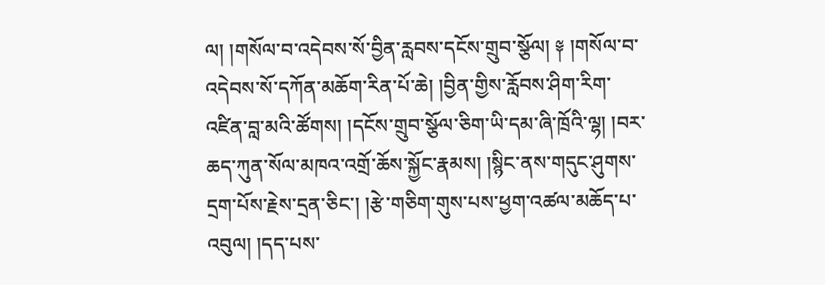ལ། །གསོལ་བ་འདེབས་སོ་བྱིན་རླབས་དངོས་གྲུབ་སྩོལ། ༈ །གསོལ་བ་འདེབས་སོ་དཀོན་མཆོག་རིན་པོ་ཆེ། །བྱིན་གྱིས་རློབས་ཤིག་རིག་འཛིན་བླ་མའི་ཚོགས། །དངོས་གྲུབ་སྩོལ་ཅིག་ཡི་དམ་ཞི་ཁྲོའི་ལྷ། །བར་ཆད་ཀུན་སོལ་མཁའ་འགྲོ་ཆོས་སྐྱོང་རྣམས། །སྙིང་ནས་གདུང་ཤུགས་དྲག་པོས་རྗེས་དྲན་ཅིང་། །རྩེ་གཅིག་གུས་པས་ཕྱག་འཚལ་མཆོད་པ་འབུལ། །དད་པས་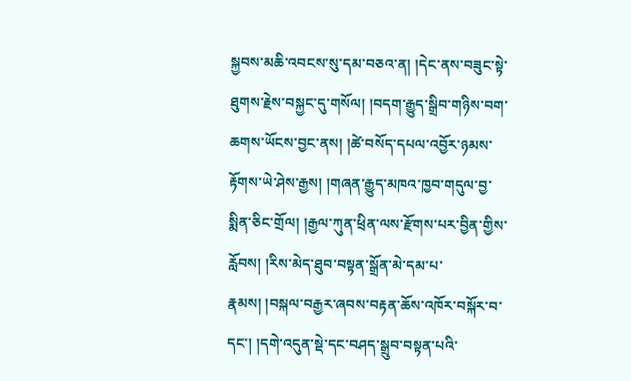སྐྱབས་མཆི་འབངས་སུ་དམ་བཅའ་ན། །དེང་ནས་བཟུང་སྟེ་ཐུགས་རྗེས་བསྐྱང་དུ་གསོལ། །བདག་རྒྱུད་སྒྲིབ་གཉིས་བག་ཆགས་ཡོངས་བྱང་ནས། །ཚེ་བསོད་དཔལ་འབྱོར་ཉམས་རྟོགས་ཡེ་ཤེས་རྒྱས། །གཞན་རྒྱུད་མཁའ་ཁྱབ་གདུལ་བྱ་སྨིན་ཅིང་གྲོལ། །རྒྱལ་ཀུན་ཕྲིན་ལས་རྫོགས་པར་བྱིན་གྱིས་རློབས། །རིས་མེད་ཐུབ་བསྟན་སྒྲོན་མེ་དམ་པ་རྣམས། །བསྐལ་བརྒྱར་ཞབས་བརྟན་ཆོས་འཁོར་བསྐོར་བ་དང་། །དགེ་འདུན་སྡེ་དང་བཤད་སྒྲུབ་བསྟན་པའི་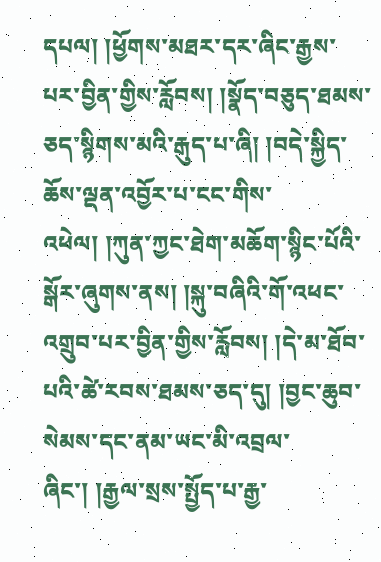དཔལ། །ཕྱོགས་མཐར་དར་ཞིང་རྒྱས་པར་བྱིན་གྱིས་རློབས། །སྣོད་བཅུད་ཐམས་ཅད་སྙིགས་མའི་རྒུད་པ་ཞི། །བདེ་སྐྱིད་ཆོས་ལྡན་འབྱོར་པ་ངང་གིས་འཕེལ། །ཀུན་ཀྱང་ཐེག་མཆོག་སྙིང་པོའི་སྒོར་ཞུགས་ནས། །སྐུ་བཞིའི་གོ་འཕང་འགྲུབ་པར་བྱིན་གྱིས་རློབས། །དེ་མ་ཐོབ་པའི་ཚེ་རབས་ཐམས་ཅད་དུ། །བྱང་ཆུབ་སེམས་དང་ནམ་ཡང་མི་འབྲལ་ཞིང་། །རྒྱལ་སྲས་སྤྱོད་པ་རྒྱ་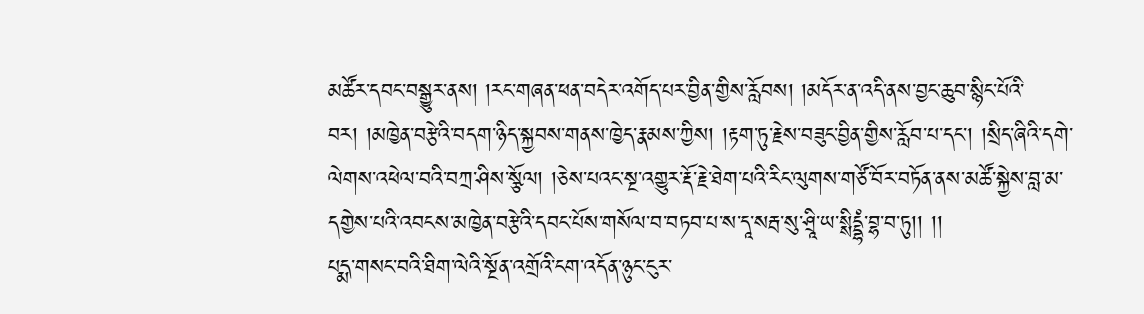མཚོར་དབང་བསྒྱུར་ནས། །རང་གཞན་ཕན་བདེར་འགོད་པར་བྱིན་གྱིས་རློབས། །མདོར་ན་འདི་ནས་བྱང་ཆུབ་སྙིང་པོའི་བར། །མཁྱེན་བརྩེའི་བདག་ཉིད་སྐྱབས་གནས་ཁྱེད་རྣམས་ཀྱིས། །རྟག་ཏུ་རྗེས་བཟུང་བྱིན་གྱིས་རློབ་པ་དང་། །སྲིད་ཞིའི་དགེ་ལེགས་འཕེལ་བའི་བཀྲ་ཤིས་སྩོལ། །ཅེས་པའང་སྔ་འགྱུར་རྡོ་རྗེ་ཐེག་པའི་རིང་ལུགས་གཙོ་བོར་བཏོན་ནས་མཚོ་སྐྱེས་བླ་མ་དགྱེས་པའི་འབངས་མཁྱེན་བརྩེའི་དབང་པོས་གསོལ་བ་བཏབ་པ་ས་དཱ་སརྦ་སུ་ཤྲཱི་ཡ་སྶིདྡྷཾ་བྷ་བ་ཏུ།། །།
པདྨ་གསང་བའི་ཐིག་ལེའི་སྔོན་འགྲོའི་ངག་འདོན་ཉུང་ངུར་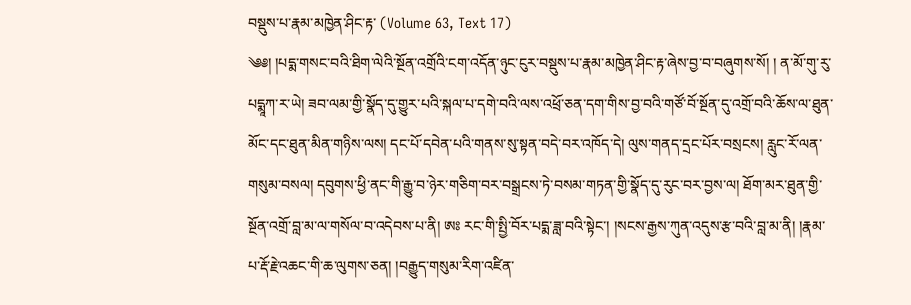བསྡུས་པ་རྣམ་མཁྱེན་ཤིང་རྟ་ (Volume 63, Text 17)
༄༅། །པདྨ་གསང་བའི་ཐིག་ལེའི་སྔོན་འགྲོའི་ངག་འདོན་ཉུང་ངུར་བསྡུས་པ་རྣམ་མཁྱེན་ཤིང་རྟ་ཞེས་བྱ་བ་བཞུགས་སོ། ། ན་མོ་གུ་རུ་པདྨཱཀ་ར་ཡེ། ཟབ་ལམ་གྱི་སྣོད་དུ་གྱུར་པའི་སྐལ་པ་དགེ་བའི་ལས་འཕྲོ་ཅན་དག་གིས་བྱ་བའི་གཙོ་བོ་སྔོན་དུ་འགྲོ་བའི་ཆོས་ལ་ཐུན་མོང་དང་ཐུན་མིན་གཉིས་ལས། དང་པོ་དབེན་པའི་གནས་སུ་སྟན་བདེ་བར་འཁོད་དེ། ལུས་གནད་དྲང་པོར་བསྲངས། རླུང་རོ་ལན་གསུམ་བསལ། དབུགས་ཕྱི་ནང་གི་རྒྱུ་བ་ཉེར་གཅིག་བར་བསྒྲངས་ཏེ་བསམ་གཏན་གྱི་སྣོད་དུ་རུང་བར་བྱས་ལ། ཐོག་མར་ཐུན་གྱི་སྔོན་འགྲོ་བླ་མ་ལ་གསོལ་བ་འདེབས་པ་ནི། ཨཿ རང་གི་སྤྱི་བོར་པདྨ་ཟླ་བའི་སྟེང་། །སངས་རྒྱས་ཀུན་འདུས་རྩ་བའི་བླ་མ་ནི། །རྣམ་པ་རྡོ་རྗེ་འཆང་གི་ཆ་ལུགས་ཅན། །བརྒྱུད་གསུམ་རིག་འཛིན་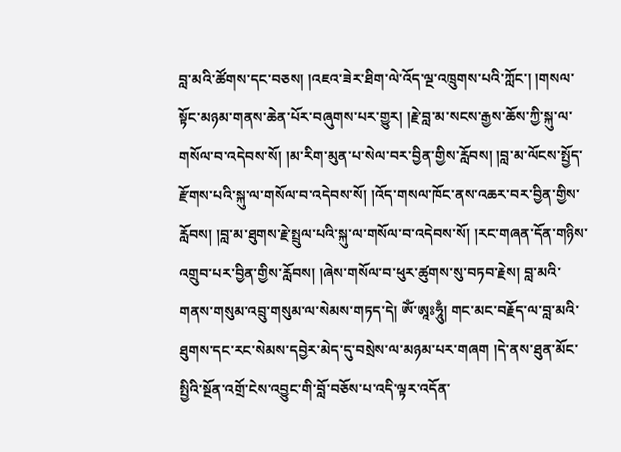བླ་མའི་ཚོགས་དང་བཅས། །འཇའ་ཟེར་ཐིག་ལེ་འོད་ལྔ་འཁྲུགས་པའི་ཀློང་། །གསལ་སྟོང་མཉམ་གནས་ཆེན་པོར་བཞུགས་པར་གྱུར། །རྗེ་བླ་མ་སངས་རྒྱས་ཆོས་ཀྱི་སྐུ་ལ་གསོལ་བ་འདེབས་སོ། །མ་རིག་མུན་པ་སེལ་བར་བྱིན་གྱིས་རློབས། །བླ་མ་ལོངས་སྤྱོད་རྫོགས་པའི་སྐུ་ལ་གསོལ་བ་འདེབས་སོ། །འོད་གསལ་ཁོང་ནས་འཆར་བར་བྱིན་གྱིས་རློབས། །བླ་མ་ཐུགས་རྗེ་སྤྲུལ་པའི་སྐུ་ལ་གསོལ་བ་འདེབས་སོ། །རང་གཞན་དོན་གཉིས་འགྲུབ་པར་བྱིན་གྱིས་རློབས། །ཞེས་གསོལ་བ་ཕུར་ཚུགས་སུ་བཏབ་རྗེས། བླ་མའི་གནས་གསུམ་འབྲུ་གསུམ་ལ་སེམས་གཏད་དེ། ཨོཾ་ཨཱཿཧཱུྃ། གང་མང་བརྗོད་ལ་བླ་མའི་ཐུགས་དང་རང་སེམས་དབྱེར་མེད་དུ་བསྲེས་ལ་མཉམ་པར་གཞག །དེ་ནས་ཐུན་མོང་སྤྱིའི་སྔོན་འགྲོ་ངེས་འབྱུང་གི་བློ་བཅོས་པ་འདི་ལྟར་འདོན་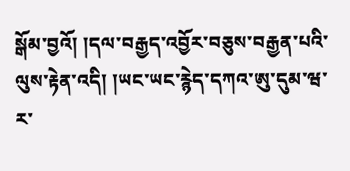སྒོམ་བྱའོ། །དལ་བརྒྱད་འབྱོར་བཅུས་བརྒྱན་པའི་ལུས་རྟེན་འདི། །ཡང་ཡང་རྙེད་དཀའ་ཨུ་དུམ་ཝ་ར་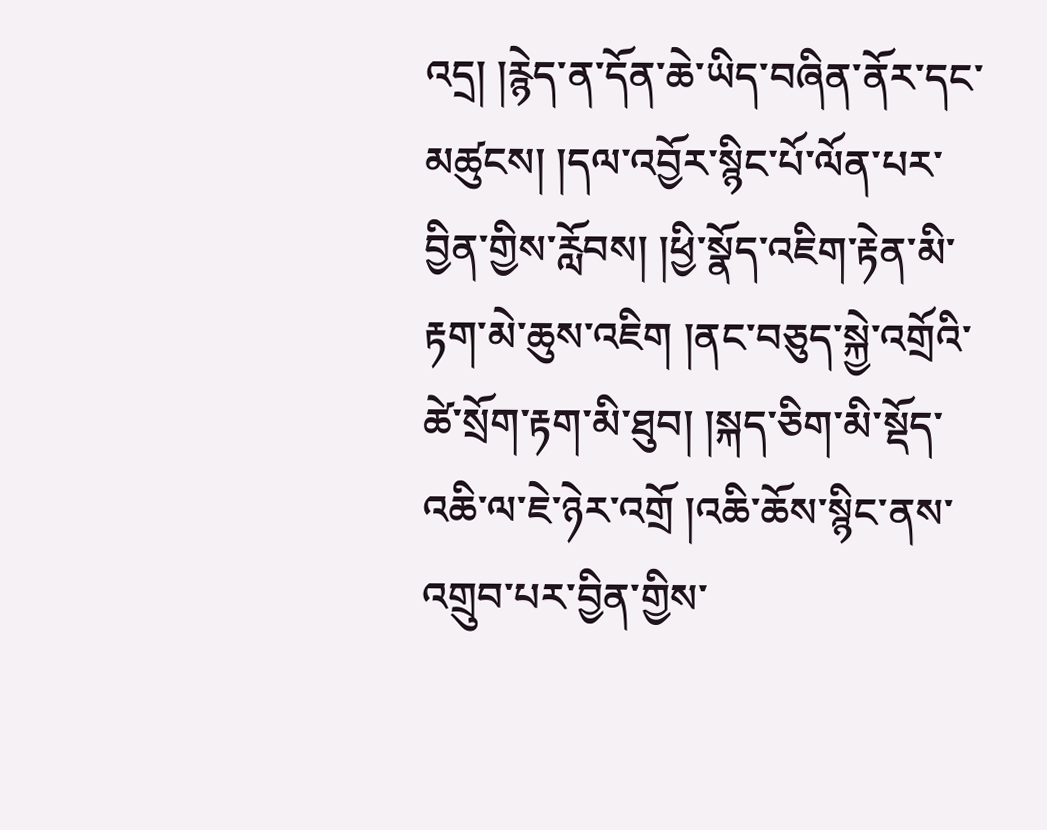འདྲ། །རྙེད་ན་དོན་ཆེ་ཡིད་བཞིན་ནོར་དང་མཚུངས། །དལ་འབྱོར་སྙིང་པོ་ལོན་པར་བྱིན་གྱིས་རློབས། །ཕྱི་སྣོད་འཇིག་རྟེན་མི་རྟག་མེ་ཆུས་འཇིག །ནང་བཅུད་སྐྱེ་འགྲོའི་ཚེ་སྲོག་རྟག་མི་ཐུབ། །སྐད་ཅིག་མི་སྡོད་འཆི་ལ་ཇེ་ཉེར་འགྲོ །འཆི་ཆོས་སྙིང་ནས་འགྲུབ་པར་བྱིན་གྱིས་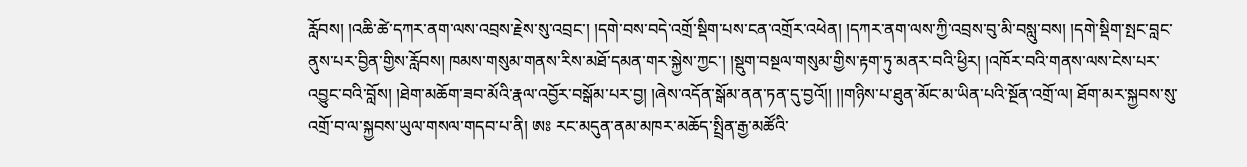རློབས། །འཆི་ཚེ་དཀར་ནག་ལས་འབྲས་རྗེས་སུ་འབྲང་། །དགེ་བས་བདེ་འགྲོ་སྡིག་པས་ངན་འགྲོར་འཕེན། །དཀར་ནག་ལས་ཀྱི་འབྲས་བུ་མི་བསླུ་བས། །དགེ་སྡིག་སྤང་བླང་ནུས་པར་བྱིན་གྱིས་རློབས། ཁམས་གསུམ་གནས་རིས་མཐོ་དམན་གར་སྐྱེས་ཀྱང་། །སྡུག་བསྔལ་གསུམ་གྱིས་རྟག་ཏུ་མནར་བའི་ཕྱིར། །འཁོར་བའི་གནས་ལས་ངེས་པར་འབྱུང་བའི་བློས། །ཐེག་མཆོག་ཟབ་མོའི་རྣལ་འབྱོར་བསྒོམ་པར་བྱ། །ཞེས་འདོན་སྒོམ་ནན་ཏན་དུ་བྱའོ།། །།གཉིས་པ་ཐུན་མོང་མ་ཡིན་པའི་སྔོན་འགྲོ་ལ། ཐོག་མར་སྐྱབས་སུ་འགྲོ་བ་ལ་སྐྱབས་ཡུལ་གསལ་གདབ་པ་ནི། ཨཿ རང་མདུན་ནམ་མཁར་མཆོད་སྤྲིན་རྒྱ་མཚོའི་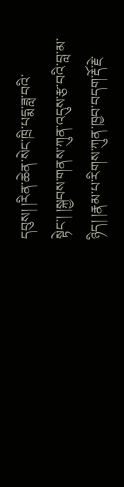དབུས། །རིན་ཆེན་སེང་ཁྲི་པདྨ་ཟླ་བའི་སྟེང་། །སྐྱབས་གནས་ཀུན་འདུས་རྩ་བའི་བླ་མ་ཉིད། །རྣམ་པ་རིགས་ཀུན་ཁྱབ་བདག་རྡོ་རྗེ་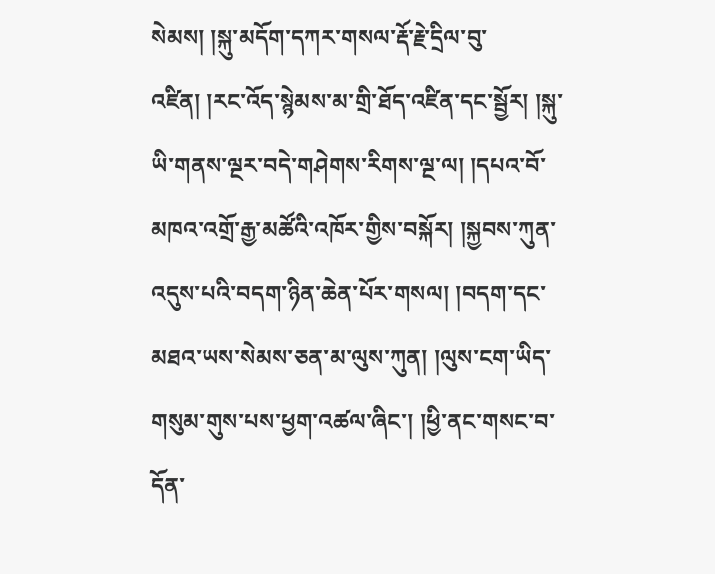སེམས། །སྐུ་མདོག་དཀར་གསལ་རྡོ་རྗེ་དྲིལ་བུ་འཛིན། །རང་འོད་སྙེམས་མ་གྲི་ཐོད་འཛིན་དང་སྦྱོར། །སྐུ་ཡི་གནས་ལྔར་བདེ་གཤེགས་རིགས་ལྔ་ལ། །དཔའ་བོ་མཁའ་འགྲོ་རྒྱ་མཚོའི་འཁོར་གྱིས་བསྐོར། །སྐྱབས་ཀུན་འདུས་པའི་བདག་ཉིན་ཆེན་པོར་གསལ། །བདག་དང་མཐའ་ཡས་སེམས་ཅན་མ་ལུས་ཀུན། །ལུས་ངག་ཡིད་གསུམ་གུས་པས་ཕྱག་འཚལ་ཞིང་། །ཕྱི་ནང་གསང་བ་དོན་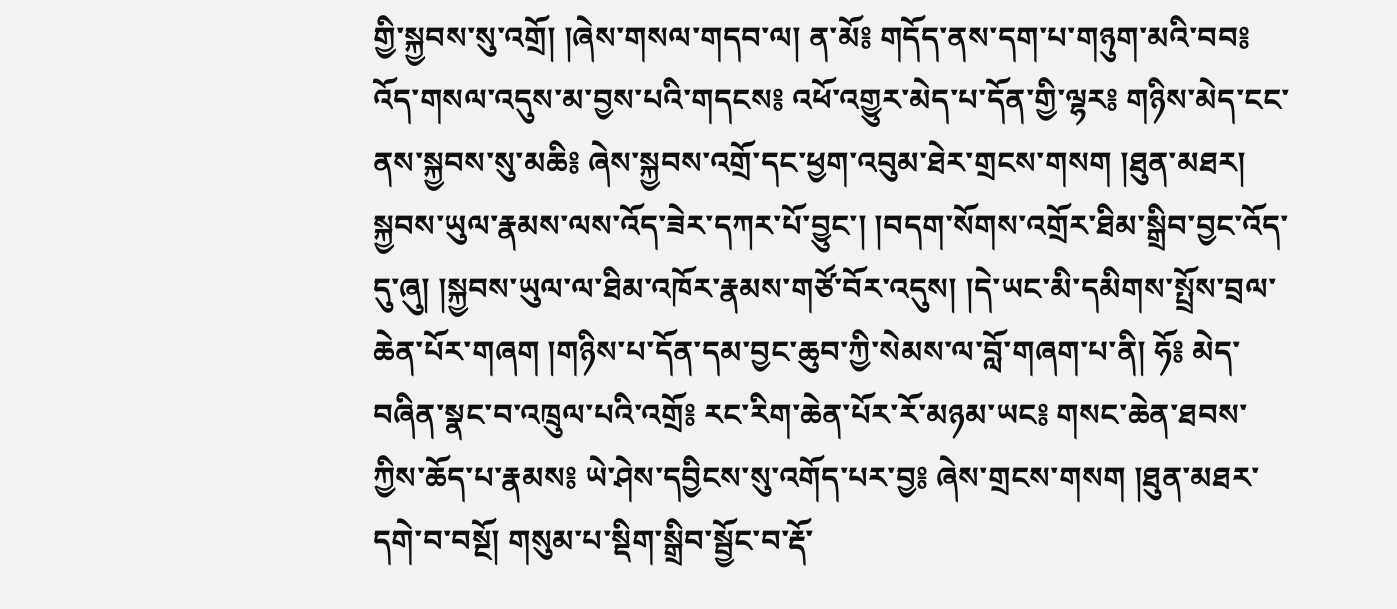གྱི་སྐྱབས་སུ་འགྲོ། །ཞེས་གསལ་གདབ་ལ། ན་མོ༔ གདོད་ནས་དག་པ་གཉུག་མའི་བབ༔ འོད་གསལ་འདུས་མ་བྱས་པའི་གདངས༔ འཕོ་འགྱུར་མེད་པ་དོན་གྱི་ལྷར༔ གཉིས་མེད་ངང་ནས་སྐྱབས་སུ་མཆི༔ ཞེས་སྐྱབས་འགྲོ་དང་ཕྱག་འབུམ་ཐེར་གྲངས་གསག །ཐུན་མཐར། སྐྱབས་ཡུལ་རྣམས་ལས་འོད་ཟེར་དཀར་པོ་བྱུང་། །བདག་སོགས་འགྲོར་ཐིམ་སྒྲིབ་བྱང་འོད་དུ་ཞུ། །སྐྱབས་ཡུལ་ལ་ཐིམ་འཁོར་རྣམས་གཙོ་བོར་འདུས། །དེ་ཡང་མི་དམིགས་སྤྲོས་བྲལ་ཆེན་པོར་གཞག །གཉིས་པ་དོན་དམ་བྱང་ཆུབ་ཀྱི་སེམས་ལ་བློ་གཞག་པ་ནི། ཧོ༔ མེད་བཞིན་སྣང་བ་འཁྲུལ་པའི་འགྲོ༔ རང་རིག་ཆེན་པོར་རོ་མཉམ་ཡང༔ གསང་ཆེན་ཐབས་ཀྱིས་ཆོད་པ་རྣམས༔ ཡེ་ཤེས་དབྱིངས་སུ་འགོད་པར་བྱ༔ ཞེས་གྲངས་གསག །ཐུན་མཐར་དགེ་བ་བསྔོ། གསུམ་པ་སྡིག་སྒྲིབ་སྦྱོང་བ་རྡོ་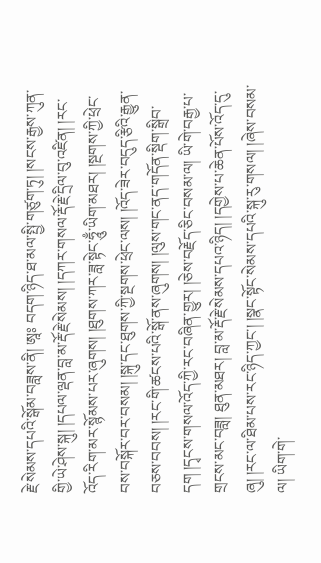རྗེ་སེམས་དཔའི་སྒོམ་བཟླས་ནི། ཨཱཿ བདག་ཉིད་ཐ་མལ་སྤྱི་གཙུག་ཏུ། །སངས་རྒྱས་ཀུན་གྱི་ཡེ་ཤེས་སྐུ། །དཔལ་ལྡན་བླ་མ་རྡོ་རྗེ་སེམས། །དཀར་གསལ་རྡོ་རྗེ་དྲིལ་བུ་འཛིན། །རང་འོད་རིག་མར་སྙོམས་པར་ཞུགས། །ཐུགས་ཀར་ཟླ་སྟེང་ཧཱུྃ་ཡིག་མཐར། །སྔགས་ཀྱི་ཕྲེང་བས་བསྐོར་བར་བསམ། །སྐུ་དང་ཐུགས་ཀྱི་སྔགས་ཕྲེང་ལས། །འོད་ཟེར་བདུད་རྩིའི་རྒྱུན་བཅས་བབས། །རང་གི་ཚངས་པའི་སྒོ་ནས་ཞུགས། །ལུས་གང་ནད་གདོན་སྡིག་སྒྲིབ་དག །དྭངས་གསལ་འོད་ཀྱི་རང་བཞིན་གྱུར། །ཅེས་བརྗོད་ཅིང་བསམ་ལ། ཡི་གེ་བརྒྱ་པ་གྲངས་མང་བཟླ། ཐུན་མཐར། བླ་མ་རྡོ་རྗེ་སེམས་དཔའ་ཉིད། །དགྱེས་པ་ཆེན་པོས་འོད་དུ་ཞུ། །རང་ལ་ཐིམ་པས་རང་ཉིད་ཀྱང་། །སྣང་སྟོང་སེམས་དཔའི་སྐུ་རུ་གསལ། །ཞེས་བསམ་ལ། ཡིག་གེ་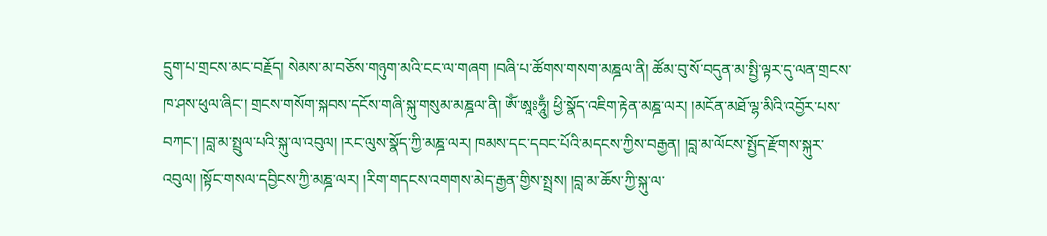དྲུག་པ་གྲངས་མང་བརྗོད། སེམས་མ་བཅོས་གཉུག་མའི་ངང་ལ་གཞག །བཞི་པ་ཚོགས་གསག་མཎྜལ་ནི། ཚོམ་བུ་སོ་བདུན་མ་སྤྱི་ལྟར་དུ་ལན་གྲངས་ཁ་ཤས་ཕུལ་ཞིང་། གྲངས་གསོག་སྐབས་དངོས་གཞི་སྐུ་གསུམ་མཎྜལ་ནི། ཨོཾ་ཨཱཿཧཱུྃ། ཕྱི་སྣོད་འཇིག་རྟེན་མཎྜ་ལར། །མངོན་མཐོ་ལྷ་མིའི་འབྱོར་པས་བཀང་། །བླ་མ་སྤྲུལ་པའི་སྐུ་ལ་འབུལ། །རང་ལུས་སྣོད་ཀྱི་མཎྜ་ལར། ཁམས་དང་དབང་པོའི་མདངས་ཀྱིས་བརྒྱན། །བླ་མ་ལོངས་སྤྱོད་རྫོགས་སྐུར་འབུལ། །སྟོང་གསལ་དབྱིངས་ཀྱི་མཎྜ་ལར། །རིག་གདངས་འགགས་མེད་རྒྱན་གྱིས་སྤྲས། །བླ་མ་ཆོས་ཀྱི་སྐུ་ལ་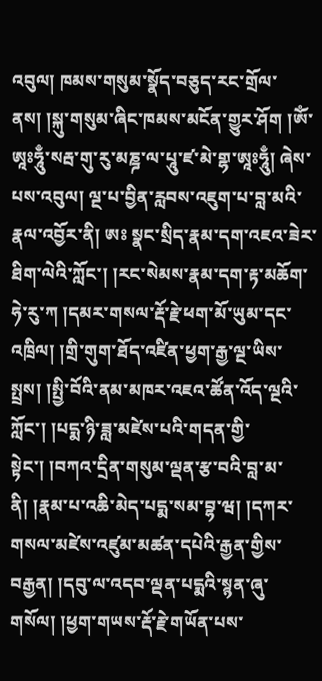འབུལ། ཁམས་གསུམ་སྣོད་བཅུད་རང་གྲོལ་ནས། །སྐུ་གསུམ་ཞིང་ཁམས་མངོན་གྱུར་ཤོག །ཨོཾ་ཨཱཿཧཱུྃ་སརྦ་གུ་རུ་མཎྜ་ལ་པཱུ་ཛ་མེ་གྷ་ཨཱཿཧཱུྃ། ཞེས་པས་འབུལ། ལྔ་པ་བྱིན་རླབས་འཇུག་པ་བླ་མའི་རྣལ་འབྱོར་ནི། ཨཿ སྣང་སྲིད་རྣམ་དག་འཇའ་ཟེར་ཐིག་ལེའི་ཀློང་། །རང་སེམས་རྣམ་དག་རྟ་མཆོག་ཧེ་རུ་ཀ །དམར་གསལ་རྡོ་རྗེ་ཕག་མོ་ཡུམ་དང་འཁྲིལ། །གྲི་གུག་ཐོད་འཛིན་ཕྱག་རྒྱ་ལྔ་ཡིས་སྤྲས། །སྤྱི་བོའི་ནམ་མཁར་འཇའ་ཚོན་འོད་ལྔའི་ཀློང་། །པདྨ་ཉི་ཟླ་མཛེས་པའི་གདན་གྱི་སྟེང་། །བཀའ་དྲིན་གསུམ་ལྡན་རྩ་བའི་བླ་མ་ནི། །རྣམ་པ་འཆི་མེད་པདྨ་སམ་བྷ་ཝ། །དཀར་གསལ་མཛེས་འཛུམ་མཚན་དཔེའི་རྒྱན་གྱིས་བརྒྱན། །དབུ་ལ་འདབ་ལྡན་པདྨའི་སྙན་ཞུ་གསོལ། །ཕྱག་གཡས་རྡོ་རྗེ་གཡོན་པས་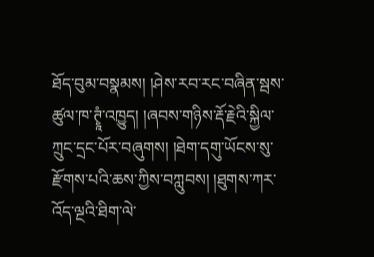ཐོད་བུམ་བསྣམས། །ཤེས་རབ་རང་བཞིན་སྦས་ཚུལ་ཁ་ཊྭཱཾ་འཁྱུད། །ཞབས་གཉིས་རྡོ་རྗེའི་སྐྱིལ་ཀྲུང་དྲང་པོར་བཞུགས། །ཐེག་དགུ་ཡོངས་སུ་རྫོགས་པའི་ཆས་ཀྱིས་བཀླུབས། །ཐུགས་ཀར་འོད་ལྔའི་ཐིག་ལེ་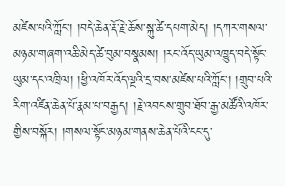མཛེས་པའི་ཀློང་། །བདེ་ཆེན་རྡོ་རྗེ་ཆོས་སྐུ་ཚེ་དཔག་མེད། །དཀར་གསལ་མཉམ་གཞག་འཆི་མེད་ཚེ་བུམ་བསྣམས། །རང་འོད་ཡུམ་འཁྱུད་བདེ་སྟོང་ཡུམ་དང་འཁྲིལ། །ཕྱི་འཁོར་འོད་ལྔའི་དྲ་བས་མཛེས་པའི་ཀློང་། །གྲུབ་པའི་རིག་འཛིན་ཆེན་པོ་རྣམ་པ་བརྒྱད། །རྗེ་འབངས་གྲུབ་ཐོབ་རྒྱ་མཚོའི་འཁོར་གྱིས་བསྐོར། །གསལ་སྟོང་མཉམ་གནས་ཆེན་པོའི་ངང་དུ་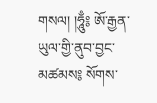གསལ། །ཧཱུྃ༔ ཨོ་རྒྱན་ཡུལ་གྱི་ནུབ་བྱང་མཚམས༔ སོགས་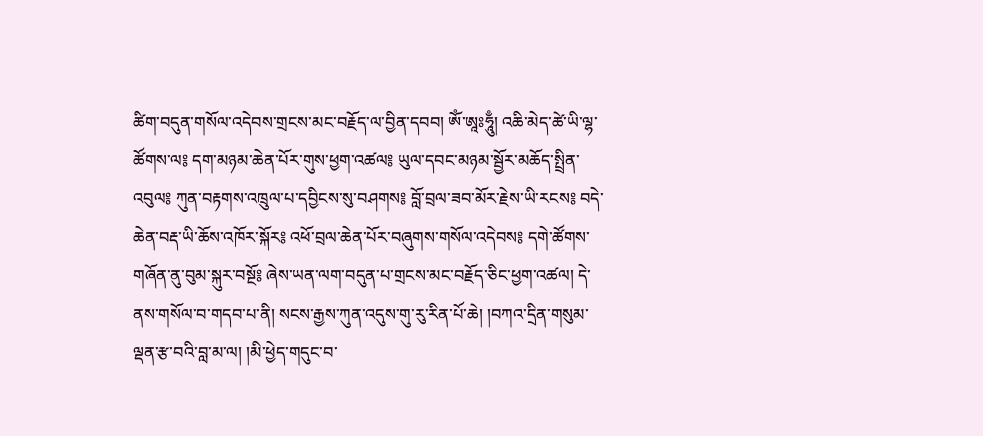ཚིག་བདུན་གསོལ་འདེབས་གྲངས་མང་བརྗོད་ལ་བྱིན་དབབ། ཨོཾ་ཨཱཿཧཱུྃ། འཆི་མེད་ཚེ་ཡི་ལྷ་ཚོགས་ལ༔ དག་མཉམ་ཆེན་པོར་གུས་ཕྱག་འཚལ༔ ཡུལ་དབང་མཉམ་སྦྱོར་མཆོད་སྤྲིན་འབུལ༔ ཀུན་བརྟགས་འཁྲུལ་པ་དབྱིངས་སུ་བཤགས༔ བློ་བྲལ་ཟབ་མོར་རྗེས་ཡི་རངས༔ བདེ་ཆེན་བརྡ་ཡི་ཆོས་འཁོར་སྐོར༔ འཕོ་བྲལ་ཆེན་པོར་བཞུགས་གསོལ་འདེབས༔ དགེ་ཚོགས་གཞོན་ནུ་བུམ་སྐུར་བསྔོ༔ ཞེས་ཡན་ལག་བདུན་པ་གྲངས་མང་བརྗོད་ཅིང་ཕྱག་འཚལ། དེ་ནས་གསོལ་བ་གདབ་པ་ནི། སངས་རྒྱས་ཀུན་འདུས་གུ་རུ་རིན་པོ་ཆེ། །བཀའ་དྲིན་གསུམ་ལྡན་རྩ་བའི་བླ་མ་ལ། །མི་ཕྱེད་གདུང་བ་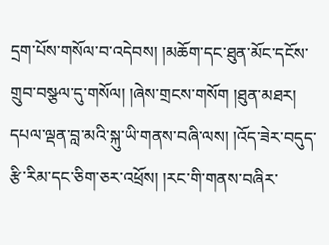དྲག་པོས་གསོལ་བ་འདེབས། །མཆོག་དང་ཐུན་མོང་དངོས་གྲུབ་བསྩལ་དུ་གསོལ། །ཞེས་གྲངས་གསོག །ཐུན་མཐར། དཔལ་ལྡན་བླ་མའི་སྐུ་ཡི་གནས་བཞི་ལས། །འོད་ཟེར་བདུད་རྩི་རིམ་དང་ཅིག་ཅར་འཕྲོས། །རང་གི་གནས་བཞིར་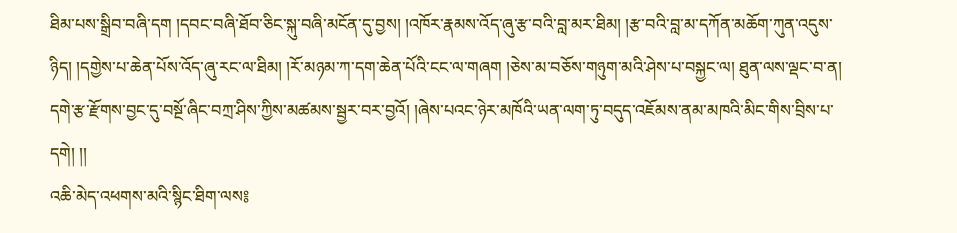ཐིམ་པས་སྒྲིབ་བཞི་དག །དབང་བཞི་ཐོབ་ཅིང་སྐུ་བཞི་མངོན་དུ་བྱས། །འཁོར་རྣམས་འོད་ཞུ་རྩ་བའི་བླ་མར་ཐིམ། །རྩ་བའི་བླ་མ་དཀོན་མཆོག་ཀུན་འདུས་ཉིད། །དགྱེས་པ་ཆེན་པོས་འོད་ཞུ་རང་ལ་ཐིམ། །རོ་མཉམ་ཀ་དག་ཆེན་པོའི་ངང་ལ་གཞག །ཅེས་མ་བཅོས་གཉུག་མའི་ཤེས་པ་བསྐྱང་ལ། ཐུན་ལས་ལྡང་བ་ན། དགེ་རྩ་རྫོགས་བྱང་དུ་བསྔོ་ཞིང་བཀྲ་ཤིས་ཀྱིས་མཚམས་སྦྱར་བར་བྱའོ། །ཞེས་པའང་ཉེར་མཁོའི་ཡན་ལག་ཏུ་བདུད་འཇོམས་ནམ་མཁའི་མིང་གིས་བྲིས་པ་དགེ། །།
འཆི་མེད་འཕགས་མའི་སྙིང་ཐིག་ལས༔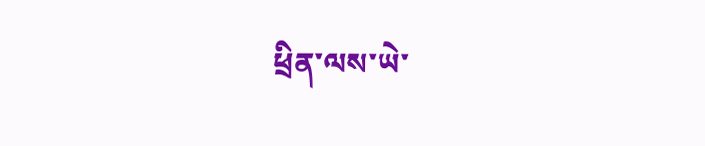ཕྲིན་ལས་ཡེ་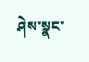ཤེས་སྣང་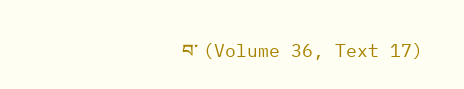བ་ (Volume 36, Text 17)